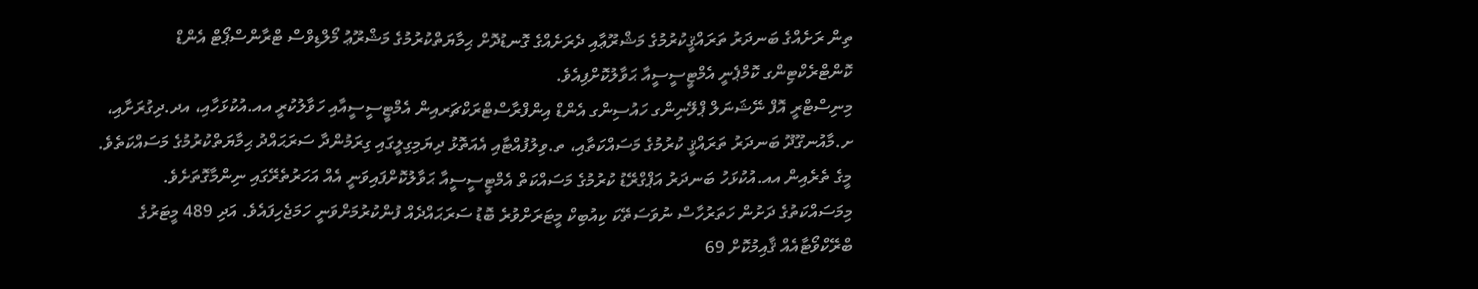ތިން ރަށެއްގެ ބަނދަރު ތަރައްޤީކުރުމުގެ މަޝްރޫޢާއި ދެރަށެއްގެ ގޮނޑުދޮށް ޙިމާޔަތްކުރުމުގެ މަޝްރޫޢު މޯލްޑިވްސް ޓްރާންސްޕޯޓް އެންޑް ކޮންޓްރެކްޓިންގ ކޮމްޕެނީ އެމްޓީސީސީއާ ޙަވާލުކޮށްފިއެވެ.
މިނިސްޓްރީ އޮފް ނޭޝަނަލް ޕްލޭނިންގ ހައުސިންގ އެންޑް އިންފްރާސްޓްރަކްޗަރއިން އެމްޓީސީސީއާއި ހަވާލުކުރީ އއ.އުކުޅަހާއި، އދ.ދިގުރަށާއި، ށ.މާއުނގޫދޫ ބަނދަރު ތަރައްޤީ ކުރުމުގެ މަސައްކަތާއި، ތ.ވިލުފުއްޓާއި އެއަތޮޅު ދިޔަމިގިލީގައި ގިރަމުންދާ ސަރަޙައްދު ޙިމާޔަތްކުރުމުގެ މަސައްކަތެވެ.
މީގެ ތެރެއިން އއ.އުކުޅަހު ބަނދަރު އަޕްގްރޭޑު ކުރުމުގެ މަސައްކަތް އެމްޓީސީސީއާ ޙަވާލުކޮށްފައިވަނީ އެއް އަހަރުތެރޭގައި ނިންމާގޮތަށެވެ. މިމަސައްކަތުގެ ދަށުން ހަތަރުހާސް ނުވަސަތޭކަ ކިއުބިކް މީޓަރަށްވުރެ ބޮޑު ސަރަޙައްދެއް ފުންކުރުމަށްވަނީ ހަމަޖެހިފައެވެ. އަދި 489 މީޓަރުގެ ބްރޭކްވޯޓާއެއް ޤާއިމުކޮށް 69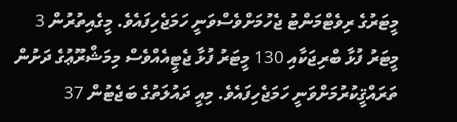މީޓަރުގެ ރިވެޓްމަންޓު ޖެހުމަށްވެސްވަނީ ހަމަޖެހިފައެވެ. މީގެއިތުރުން 3 މީޓަރު ފުޅާ ބްރިޖަކާއި 130 މީޓަރު ފުޅާ ޖެޓީއެއްވެސް މިމަޝްރޫޢުގެ ދަށުން ތަރައްޤީކުރުމަށްވަނީ ހަމަޖެހިފައެވެ. މިއީ ދައުލަތުގެ ބަޖެޓުން 37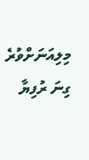މިލިއަނަށްވުރެ ގިނަ ރުފިޔާ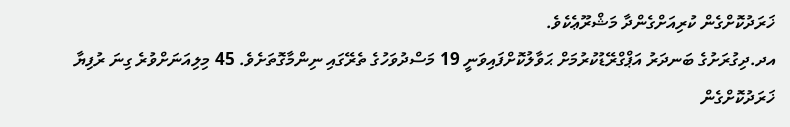ޚަރަދުކޮށްގެން ކުރިއަށްގެންދާ މަޝްރޫޢެކެވެ.
އދ.ދިގުރަށުގެ ބަނދަރު އަޕްގްރޭޑުކުރުމަށް ޙަވާލުކޮށްފައިވަނީ 19 މަސްދުވަހުގެ ތެރޭގައި ނިންމާގޮތަށެވެ. 45 މިލިއަނަށްވުރެ ގިނަ ރުފިޔާ ޚަރަދުކޮށްގެން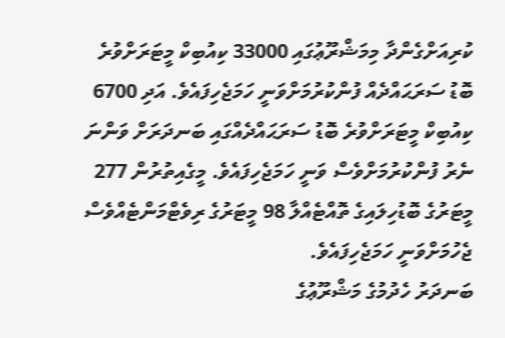ކުރިއަށްގެންދާ މިމަޝްރޫޢުގައި 33000 ކިއުބިކް މީޓަރަށްވުރެ ބޮޑު ސަރަޙައްދެއް ފުންކުރުމަށްވަނީ ހަމަޖެހިފައެވެ. އަދި 6700 ކިއުބިކް މީޓަރަށްވުރެ ބޮޑު ސަރަޙައްދެއްގައި ބަނދަރަށް ވަންނަ ނެރު ފުންކުރުމަށްވެސް ވަނީ ހަމަޖެހިފައެވެ. މީގެއިތުރުން 277 މީޓަރުގެ ބޮޑުހިލައިގެ ތޮއްޓެއްލާ 98 މީޓަރުގެ ރިވެޓްމަންޓެއްވެސް ޖެހުމަށްވަނީ ހަމަޖެހިފައެވެ.
ބަނދަރު ހެދުމުގެ މަޝްރޫޢުގެ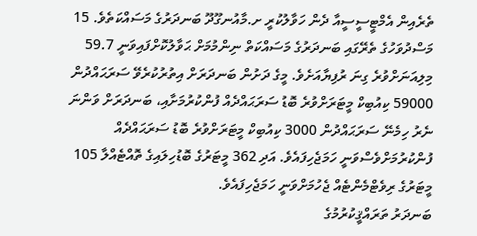ތެރެއިން އެމްޓީސީސީއާ ދެން ހަވާލުކުރީ ށ.މާއުނގޫދޫ ބަނދަރުގެ މަސައްކަތެވެ. 15 މަސްދުވަހުގެ ތެރޭގައި ބަނދަރުގެ މަސައްކަތް ނިންމުމަށް ޙަވާލުކޮށްފައިވަނީ 59.7 މިލިއަނަށްވުރެ ގިނަ ރުފިޔާއަށެވެ. މީގެ ދަށުން ބަނދަރަށް އިތުރުކުރެވޭ ސަރަޙައްދުން 59000 ކިއުބިކް މީޓަރަށްވުރެ ބޮޑު ސަރަޙައްދެއް ފުންކުރުމަށާއި، ބަނދަރަށް ވަންނަ ނެރު ހިމެނޭ ސަރަޙައްދުން 3000 ކިއުބިކް މީޓަރަށްވުރެ ބޮޑު ސަރަޙައްދެއް ފުންކުރުމަށްވެސްވަނީ ހަމަޖެހިފައެވެ. އަދި 362 މީޓަރުގެ ބޮޑުހިލައިގެ ތޮއްޓެއްލާ 105 މީޓަރުގެ ރިވެޓްމެންޓެއް ޖެހުމަށްވަނީ ހަމަޖެހިފައެވެ.
ބަނދަރު ތަރައްޤީކުރުމުގެ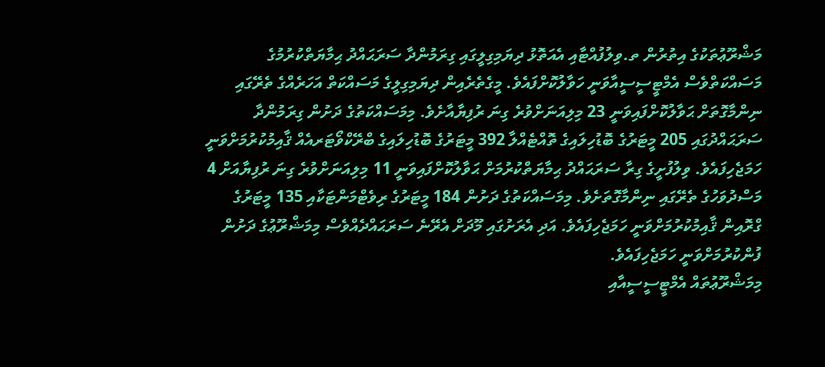މަޝްރޫޢުތަކުގެ އިތުރުން ތ.ވިލުފުއްޓާއި އެއަތޮޅު ދިޔަމިގިލީގައި ގިރަމުންދާ ސަރަޙައްދު ޙިމާޔަތްކުރުމުގެ މަސައްކަތްވެސް އެމްޓީސީސީއާވަނީ ހަވާލުކޮށްފައެވެ. މީގެތެރެއިން ދިޔަމިގިލީގެ މަސައްކަތް އަހަރެއްގެ ތެރޭގައި ނިންމާގޮތަށް ޙަވާލުކޮށްފައިވަނީ 23 މިލިއަނަށްވުރެ ގިނަ ރުފިޔާއާށެވެ. މިމަސައްކަތުގެ ދަށުން ގިރަމުންދާ ސަރަޙައްދުގައި 205 މީޓަރުގެ ބޮޑުހިލައިގެ ތޮއްޓެއްލާ 392 މީޓަރުގެ ބޮޑުހިލައިގެ ބްރޭކްވޯޓަރއެއް ޤާއިމުކުރުމަށްވަނީ ހަމަޖެހިފައެވެ. ވިލުފުށީގެ ގިރާ ސަރަޙައްދު ޙިމާޔަތްކުރުމަށް ޙަވާލުކޮށްފައިވަނީ 11 މިލިއަނަށްވުރެ ގިނަ ރުފިޔާއަށް 4 މަސްދުވަހުގެ ތެރޭގައި ނިންމާގޮތަށެވެ. މިމަސައްކަތުގެ ދަށުން 184 މީޓަރުގެ ރިވެޓްމަންޓަކާއި 135 މީޓަރުގެ ގްރޮއިން ޤާއިމުކުރުމަށްވަނީ ހަމަޖެހިފައެވެ. އަދި އެރަށުގައި މޫދަށް އެރޭނެ ސަރަޙައްދެއްވެސް މިމަޝްރޫޢުގެ ދަށުން ފުންކުރުމަށްވަނީ ހަމަޖެހިފައެވެ.
މިމަޝްރޫޢުތައް އެމްޓީސީސީއާއި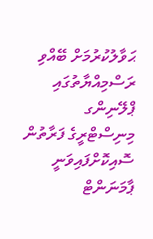ޙަވާލުކުރުމަށް ބޭއްވި ރަސްމިއްޔާތުގައި ޕްލޭނިންގ މިނިސްޓްރީގެ ފަރާތުން ސޮއިކޮށްފައިވަނީ ޕާމަނަންޓް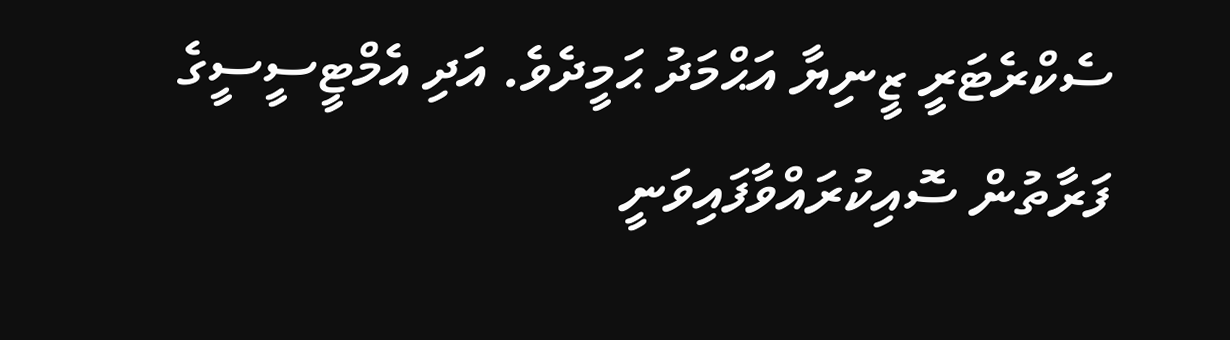ސެކްރެޓަރީ ޒީނިޔާ އަޙްމަދު ޙަމީދެވެ. އަދި އެމްޓީސީސީގެ ފަރާތުން ސޮއިކުރައްވާފައިވަނީ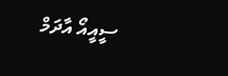ސީއީއޯ އާދަމް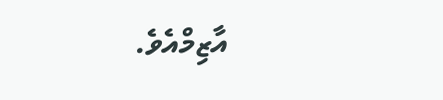އާޒިމްއެވެ.